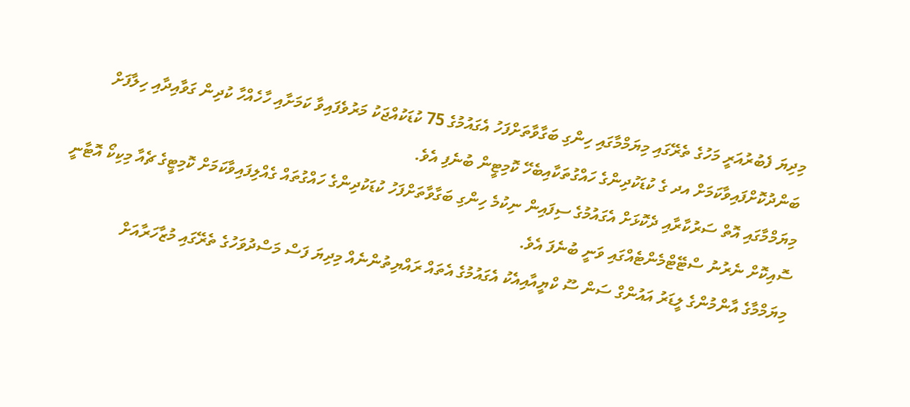މިދިޔަ ފެބުރުއަރީ މަހުގެ ތެރޭގައި މިޔަމްމާގައި ހިންގި ބަގާވާތަށްފަހު އެގައުމުގެ 75 ކުޑަކުއްޖަކު މަރުވެފައިވާ ކަމަށާއި ހާހެއްހާ ކުދިން ގަވާއިދާއި ހިލާފަށް ބަންދުކޮށްފައިވާކަމަށް އދ ގެ ކުޑަކުދިންގެ ހައްގުތަކާއިބެހޭ ކޮމިޓީން ބުނެފި އެވެ.
މިޔަމްމާގައި އޮތް ސަރުކާރާއި ދެކޮޅަށް އެގައުމުގެ ސިފައިން ނިކުމެ ހިންގި ބަގާވާތަށްފަހު ކުޑަކުދިންގެ ހައްގުތައް ގެއްލިފައިވާކަމަށް ކޮމިޓީގެ ޗެއާ މިކިކޯ އޮޓާނީ ސޮއިކޮށް ނެރުނު ސްޓޭޓްމެންޓެއްގައި ވަނީ ބުނެފަ އެވެ.
މިޔަމްމާގެ އާންމުންގެ ލީޑަރު އައުންގް ސަން ސޫ ކްޔީއާއިއެކު އެގައުމުގެ އެތައް ރައްޔިތުންނެއް މިދިޔަ ފަސް މަސްދުވަހުގެ ތެރޭގައި މުޒާހަރާއަށް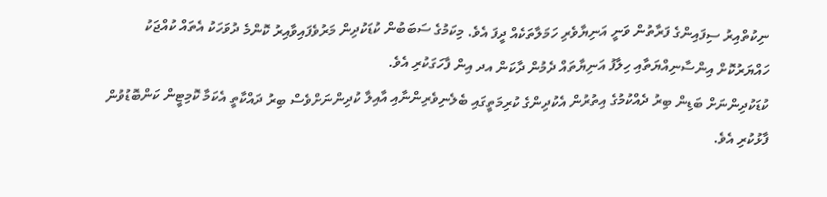ނިކުތްއިރު ސިފައިންގެ ފަރާތުން ވަނީ އަނިޔާވެރި ހަމަލާތަކެއް ދީފަ އެވެ. މިކަމުގެ ސަބަބުން ކުޑަކުދިން މަރުވެފައިވާއިރު ކޮންމެ ދުވަހަކު އެތައް ކުއްޖަކު ހައްޔަރުކޮށް އިންސާނިއްޔަތާއި ހިލާފު އަނިޔާތައް ދެމުން ދާކަން އދ އިން ފާހަގަކުރި އެވެ.
ކުޑަކުދިންނަށް ބަޑިން ބިރު ދެއްކުމުގެ އިތުރުން އެކުދިންގެ ކުރިމަތީގައި ބެލެނިވެރިންނާއި އާއިލާ ކުދިންނަށްވެސް ބިރު ދައްކާތީ އެކަމާ ކޮމިޓީން ކަންބޮޑުވުން ފާޅުކުރި އެވެ.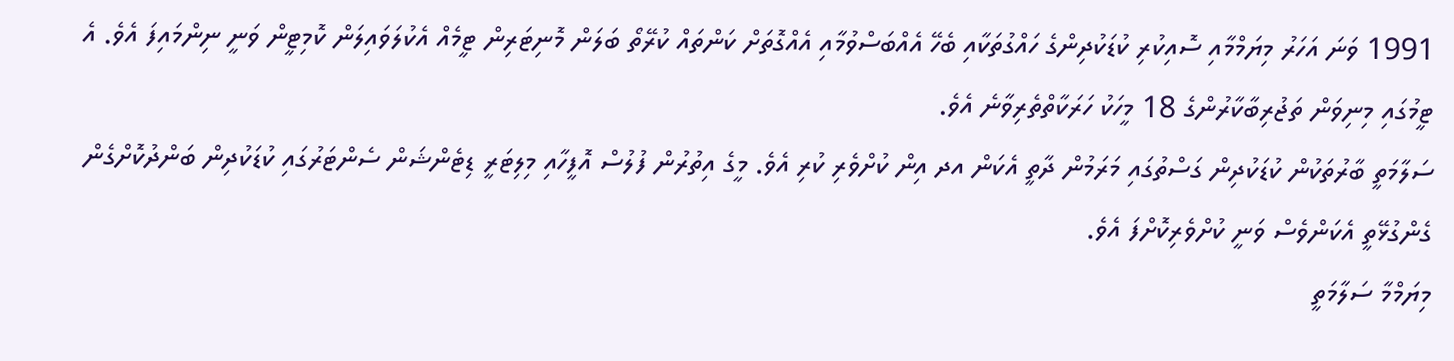1991 ވަނަ އަހަރު މިޔަމްމާއި ސޮއިކުރި ކުޑަކުދިންގެ ހައްގުތަކާއި ބެހޭ އެއްބަސްވުމާއި އެއްގޮތަށް ކަންތައް ކުރޭތޯ ބަލަން މޮނިޓަރިން ޓީމެއް އެކުލަވައިލަން ކޮމިޓީން ވަނީ ނިންމައިފަ އެވެ. އެ ޓީމުގައި މިނިވަން ތަޖުރިބާކާރުންގެ 18 މީހަކު ހަރަކާތްތެރިވާނެ އެވެ.
ސަލާމަތީ ބާރުތަކުން ކުޑަކުދިން ގަސްތުގައި މަރަމުން ދާތީ އެކަން އދ އިން ކުށްވެރި ކުރި އެވެ. މީގެ އިތުރުން ފުލުސް އޮފީހާއި މިލިޓަރީ ޑިޓެންޝަން ސެންޓަރުގައި ކުޑަކުދިން ބަންދުކޮށްގެން ގެންގުޅޭތީ އެކަންވެސް ވަނީ ކުށްވެރިކޮށްފަ އެވެ.
މިޔަމްމާ ސަލާމަތީ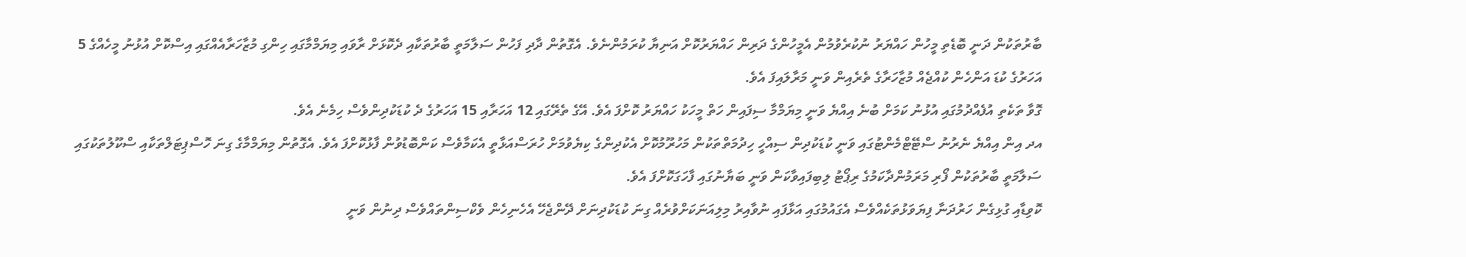ބާރުތަކުން ދަނީ ބޮޑެތި މީހުން ހައްޔަރު ނުކުރެވުމުން އެމީހުންގެ ދަރިން ހައްޔަރުކޮށް އަނިޔާ ކުރަމުންނެވެ. އެގޮތުން ދާދި ފަހުން ސަލާމަތީ ބާރުތަކާއި ދެކޮޅަށް ރާވައި މިޔަމްމާގައި ހިންގި މުޒާހަރާއެއްގައި އިސްކޮށް އުޅުނު މީހެއްގެ 5 އަހަރުގެ ކުޑަ އަންހެން ކުއްޖެއް މުޒާހަރާގެ ތެރެއިން ވަނީ މަރާލައިފަ އެވެ.
ގޮވާ ތަކެތި އުފެއްދުމުގައި އުޅުނު ކަމަށް ބުނެ އިއްޔެ ވަނީ މިޔަމްމާ ސިފައިން ހަތް މީހަކު ހައްޔަރު ކޮށްފަ އެވެ. އޭގެ ތެރޭގައި 12 އަހަރާއި 15 އަހަރުގެ ދެ ކުޑަކުދިންވެސް ހިމެނެ އެވެ.
އދ އިން އިއްޔެ ނެރުނު ސްޓޭޓްމެންޓުގައި ވަނީ ކުޑަކުދިން ސިއްހީ ހިދުމަތްތަކުން މަހުރޫމުކޮށް އެކުދިންގެ ކިޔެވުމަށް ހުރަސްއަޅާތީ އެކަމާވެސް ކަންބޮޑުވުން ފާޅުކޮށްފަ އެވެ. އެގޮތުން މިޔަމްމާގެ ގިނަ ހޮސްޕިޓަލްތަކާއި ސްކޫލުތަކުގައި ސަލާމަތީ ބާރުތަކުން ފޯރި މަރަމުންދާކަމުގެ ރިޕޯޓު ލިބިފައިވާކަން ވަނީ ބަޔާނުގައި ފާހަގަކޮށްފަ އެވެ.
ކޮވިޑާއި ގުޅިގެން ހަރުދަނާ ފިޔަވަޅުތަކެއްވެސް އެގައުމުގައި އަޅާފައި ނުވާއިރު މިލިއަނަކަށްވުރެއް ގިނަ ކުޑަކުދިނަށް ދޭންޖެހޭ އެހެނިހެން ވެކްސިންތައްވެސް ދިނުން ވަނީ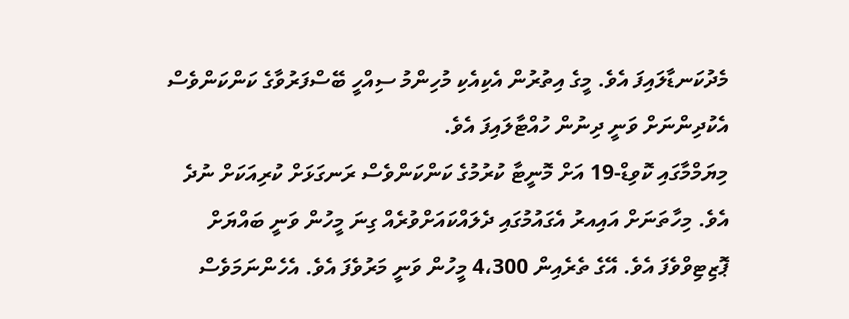މެދުކަނޑާލައިފަ އެވެ. މީގެ އިތުރުން އެކިއެކި މުހިންމު ސިއްހީ ބޭސްފަރުވާގެ ކަންކަންވެސް އެކުދިންނަށް ވަނީ ދިނުން ހުއްޓާލައިފަ އެވެ.
މިޔަމްމާގައި ކޮވިޑް-19 އަށް މޮނީޓާ ކުރުމުގެ ކަންކަންވެސް ރަނގަޅަށް ކުރިއަކަށް ނުދެ އެވެ. މިހާތަނަށް އައިއރު އެގައުމުގައި ދެލައްކައަށްވުރެއް ގިނަ މީހުން ވަނީ ބައްޔަށް ޕޮޒިޓިވްވެފަ އެވެ. އޭގެ ތެރެއިން 4،300 މީހުން ވަނީ މަރުވެފަ އެވެ. އެހެންނަމަވެސް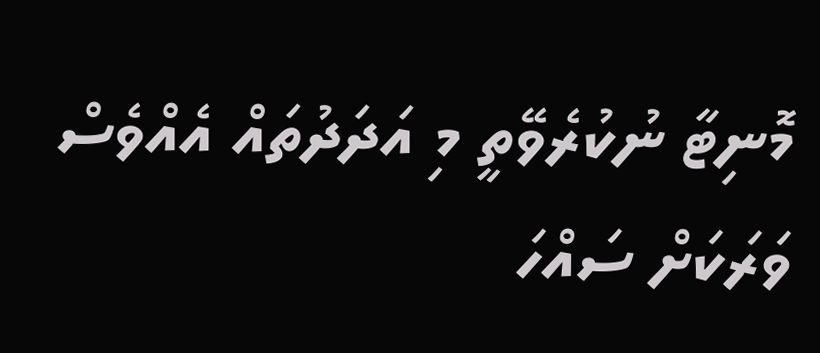މޮނިޓާ ނުކުރެވޭތީ މި އަދަދުތައް އެއްވެސް ވަރަކަށް ސައްހަ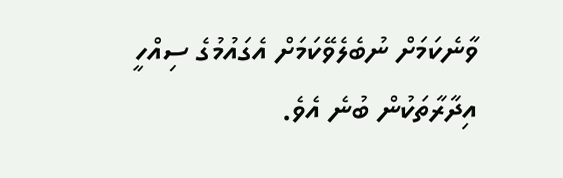ވާނެކަމަށް ނުބެލެވޭކަމަށް އެގައުމުގެ ސިއްހީ އިދާރާތަކުން ބުނެ އެވެ.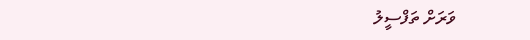ވަރަށް ތަފްސީލު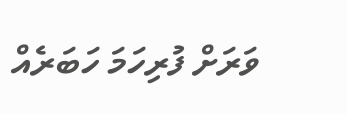ވަރަށް ފުރިހަމަ ހަބަރެއް